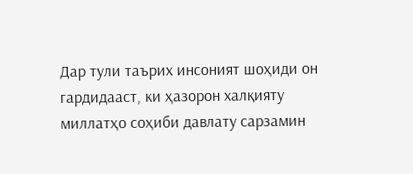Дар тули таърих инсоният шоҳиди он гардидааст, ки ҳазорон халқияту миллатҳо соҳиби давлату сарзамин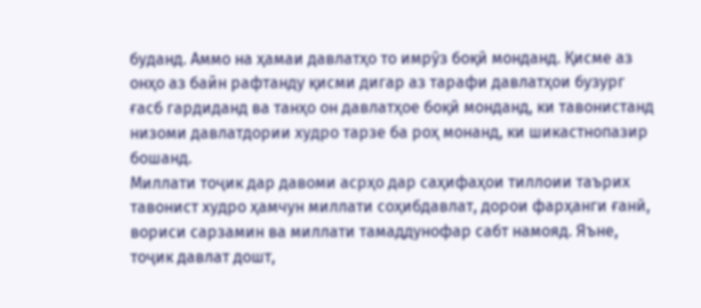буданд. Аммо на ҳамаи давлатҳо то имрӯз боқӣ монданд. Қисме аз онҳо аз байн рафтанду қисми дигар аз тарафи давлатҳои бузург ғасб гардиданд ва танҳо он давлатҳое боқӣ монданд, ки тавонистанд низоми давлатдории худро тарзе ба роҳ монанд, ки шикастнопазир бошанд.
Миллати тоҷик дар давоми асрҳо дар саҳифаҳои тиллоии таърих тавонист худро ҳамчун миллати соҳибдавлат, дорои фарҳанги ғанӣ, вориси сарзамин ва миллати тамаддунофар сабт намояд. Яъне, тоҷик давлат дошт,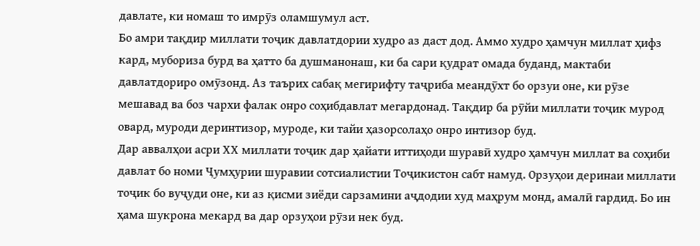давлате, ки номаш то имрӯз оламшумул аст.
Бо амри тақдир миллати тоҷик давлатдории худро аз даст дод. Аммо худро ҳамчун миллат ҳифз кард, мубориза бурд ва ҳатто ба душманонаш, ки ба сари қудрат омада буданд, мактаби давлатдориро омӯзонд. Аз таърих сабақ мегирифту таҷриба меандӯхт бо орзуи оне, ки рӯзе мешавад ва боз чархи фалак онро соҳибдавлат мегардонад. Тақдир ба рӯйи миллати тоҷик мурод овард, муроди деринтизор, муроде, ки тайи ҳазорсолаҳо онро интизор буд.
Дар аввалҳои асри ХХ миллати тоҷик дар ҳайати иттиҳоди шуравӣ худро ҳамчун миллат ва соҳиби давлат бо номи Ҷумҳурии шуравии сотсиалистии Тоҷикистон сабт намуд. Орзуҳои деринаи миллати тоҷик бо вуҷуди оне, ки аз қисми зиёди сарзамини аҷдодии худ маҳрум монд, амалӣ гардид. Бо ин ҳама шукрона мекард ва дар орзуҳои рӯзи нек буд.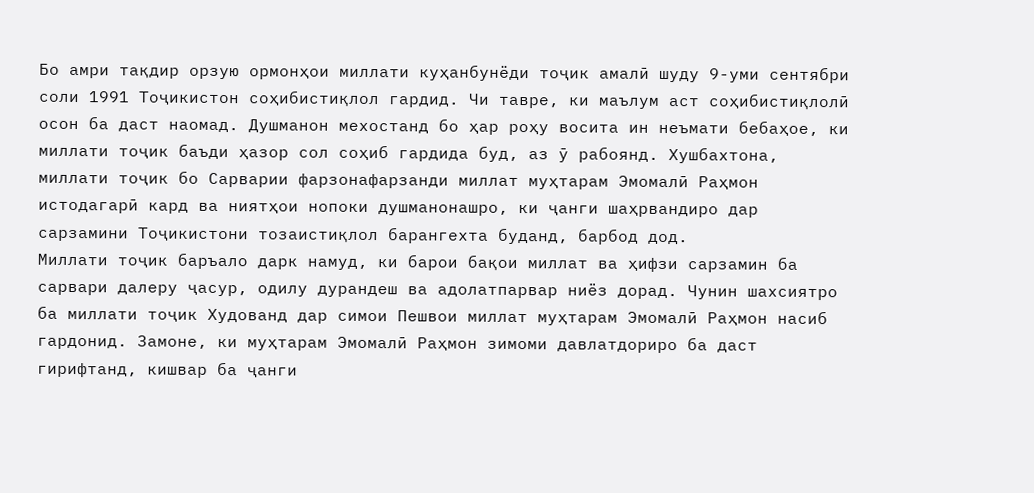Бо амри тақдир орзую ормонҳои миллати куҳанбунёди тоҷик амалӣ шуду 9-уми сентябри соли 1991 Тоҷикистон соҳибистиқлол гардид. Чи тавре, ки маълум аст соҳибистиқлолӣ осон ба даст наомад. Душманон мехостанд бо ҳар роҳу восита ин неъмати бебаҳое, ки миллати тоҷик баъди ҳазор сол соҳиб гардида буд, аз ӯ рабоянд. Хушбахтона, миллати тоҷик бо Сарварии фарзонафарзанди миллат муҳтарам Эмомалӣ Раҳмон истодагарӣ кард ва ниятҳои нопоки душманонашро, ки ҷанги шаҳрвандиро дар сарзамини Тоҷикистони тозаистиқлол барангехта буданд, барбод дод.
Миллати тоҷик баръало дарк намуд, ки барои бақои миллат ва ҳифзи сарзамин ба сарвари далеру ҷасур, одилу дурандеш ва адолатпарвар ниёз дорад. Чунин шахсиятро ба миллати тоҷик Худованд дар симои Пешвои миллат муҳтарам Эмомалӣ Раҳмон насиб гардонид. Замоне, ки муҳтарам Эмомалӣ Раҳмон зимоми давлатдориро ба даст гирифтанд, кишвар ба ҷанги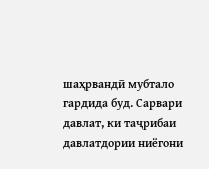шаҳрвандӣ мубтало гардида буд. Сарвари давлат, ки таҷрибаи давлатдории ниёгони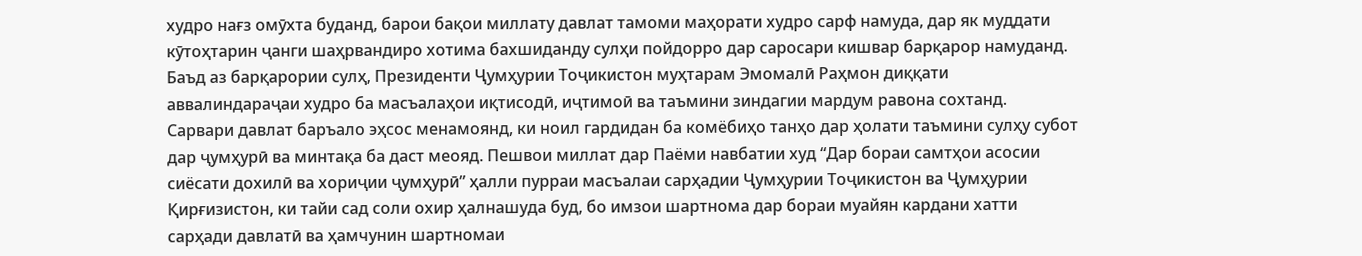худро нағз омӯхта буданд, барои бақои миллату давлат тамоми маҳорати худро сарф намуда, дар як муддати кӯтоҳтарин ҷанги шаҳрвандиро хотима бахшиданду сулҳи пойдорро дар саросари кишвар барқарор намуданд.
Баъд аз барқарории сулҳ, Президенти Ҷумҳурии Тоҷикистон муҳтарам Эмомалӣ Раҳмон диққати аввалиндараҷаи худро ба масъалаҳои иқтисодӣ, иҷтимоӣ ва таъмини зиндагии мардум равона сохтанд.
Сарвари давлат баръало эҳсос менамоянд, ки ноил гардидан ба комёбиҳо танҳо дар ҳолати таъмини сулҳу субот дар ҷумҳурӣ ва минтақа ба даст меояд. Пешвои миллат дар Паёми навбатии худ “Дар бораи самтҳои асосии сиёсати дохилӣ ва хориҷии ҷумҳурӣ” ҳалли пурраи масъалаи сарҳадии Ҷумҳурии Тоҷикистон ва Ҷумҳурии Қирғизистон, ки тайи сад соли охир ҳалнашуда буд, бо имзои шартнома дар бораи муайян кардани хатти сарҳади давлатӣ ва ҳамчунин шартномаи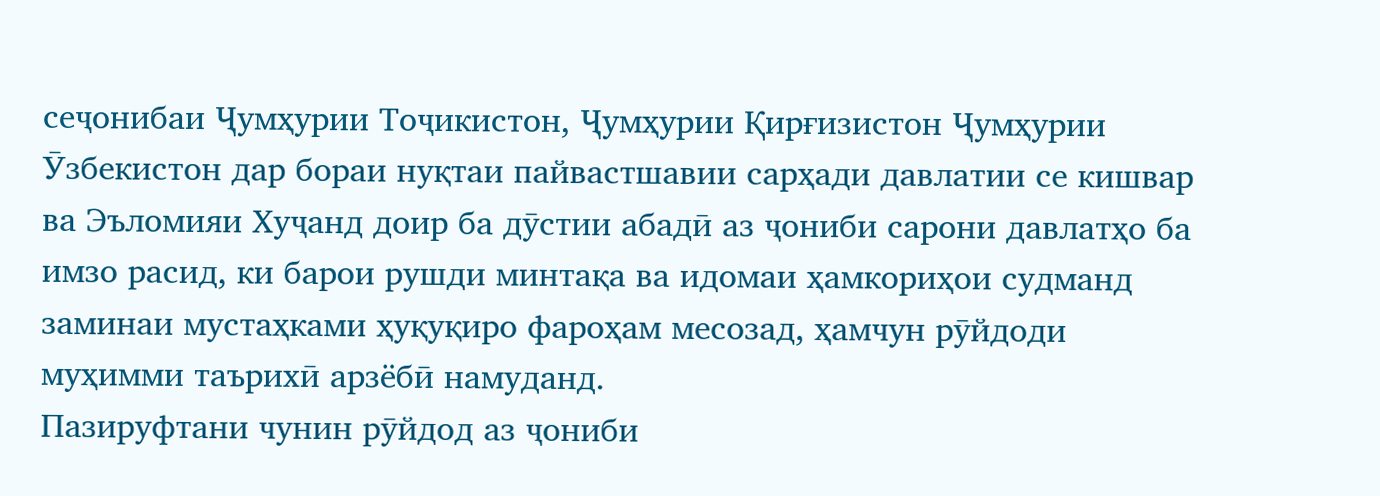сеҷонибаи Ҷумҳурии Тоҷикистон, Ҷумҳурии Қирғизистон Ҷумҳурии Ӯзбекистон дар бораи нуқтаи пайвастшавии сарҳади давлатии се кишвар ва Эъломияи Хуҷанд доир ба дӯстии абадӣ аз ҷониби сарони давлатҳо ба имзо расид, ки барои рушди минтақа ва идомаи ҳамкориҳои судманд заминаи мустаҳками ҳуқуқиро фароҳам месозад, ҳамчун рӯйдоди муҳимми таърихӣ арзёбӣ намуданд.
Пазируфтани чунин рӯйдод аз ҷониби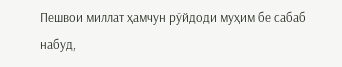Пешвои миллат ҳамчун рӯйдоди муҳим бе сабаб набуд,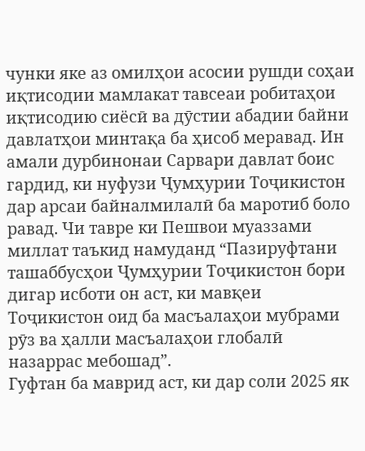чунки яке аз омилҳои асосии рушди соҳаи иқтисодии мамлакат тавсеаи робитаҳои иқтисодию сиёсӣ ва дӯстии абадии байни давлатҳои минтақа ба ҳисоб меравад. Ин амали дурбинонаи Сарвари давлат боис гардид, ки нуфузи Ҷумҳурии Тоҷикистон дар арсаи байналмилалӣ ба маротиб боло равад. Чи тавре ки Пешвои муаззами миллат таъкид намуданд “Пазируфтани ташаббусҳои Ҷумҳурии Тоҷикистон бори дигар исботи он аст, ки мавқеи Тоҷикистон оид ба масъалаҳои мубрами рӯз ва ҳалли масъалаҳои глобалӣ назаррас мебошад”.
Гуфтан ба маврид аст, ки дар соли 2025 як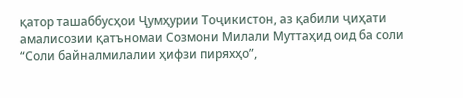қатор ташаббусҳои Ҷумҳурии Тоҷикистон, аз қабили ҷиҳати амалисозии қатъномаи Созмони Милали Муттаҳид оид ба соли “Соли байналмилалии ҳифзи пиряхҳо”,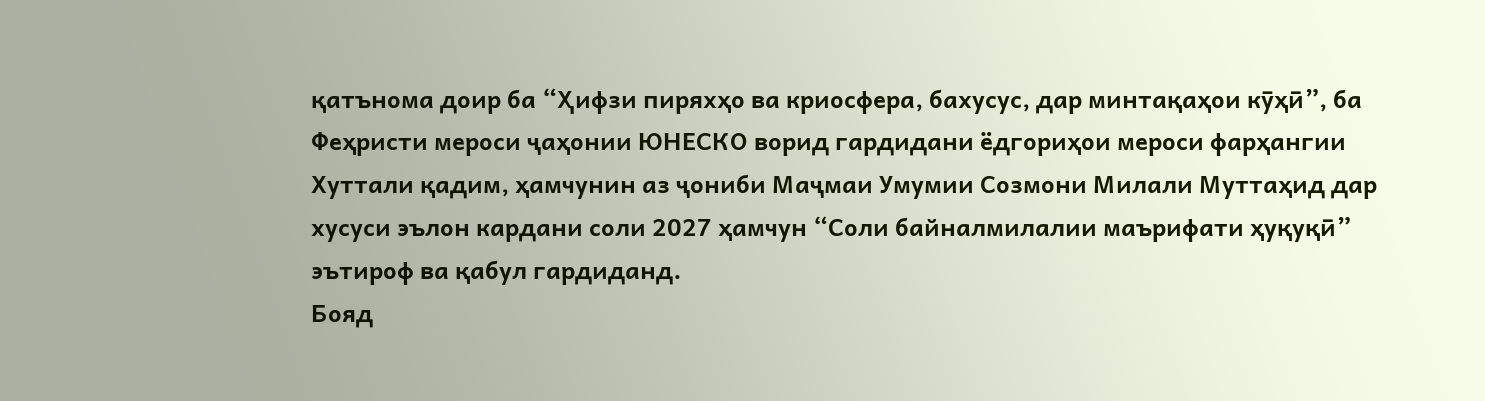қатънома доир ба “Ҳифзи пиряхҳо ва криосфера, бахусус, дар минтақаҳои кӯҳӣ”, ба Феҳристи мероси ҷаҳонии ЮНЕСКО ворид гардидани ёдгориҳои мероси фарҳангии Хуттали қадим, ҳамчунин аз ҷониби Маҷмаи Умумии Созмони Милали Муттаҳид дар хусуси эълон кардани соли 2027 ҳамчун “Соли байналмилалии маърифати ҳуқуқӣ” эътироф ва қабул гардиданд.
Бояд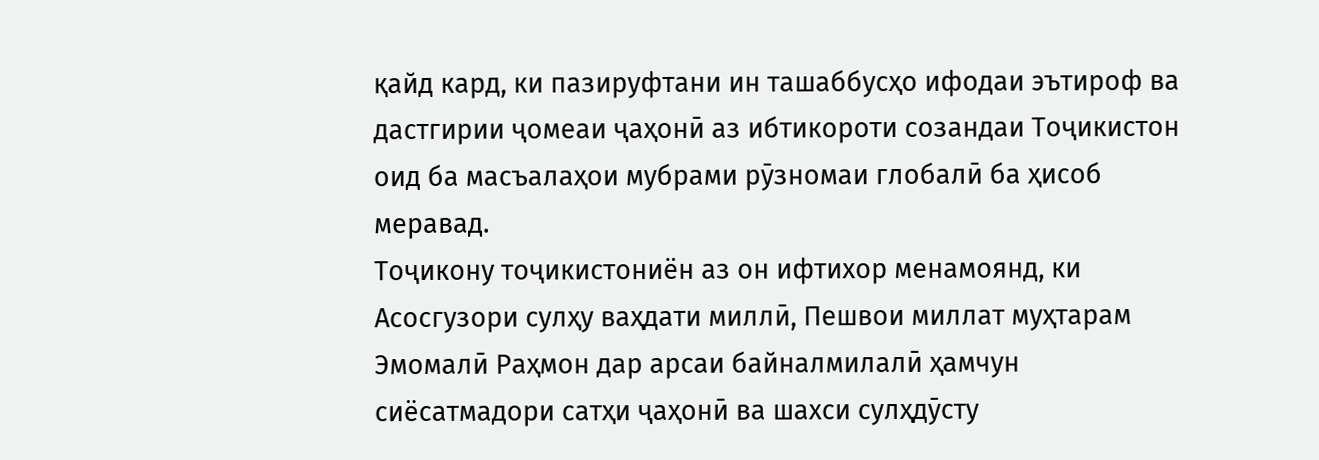қайд кард, ки пазируфтани ин ташаббусҳо ифодаи эътироф ва дастгирии ҷомеаи ҷаҳонӣ аз ибтикороти созандаи Тоҷикистон оид ба масъалаҳои мубрами рӯзномаи глобалӣ ба ҳисоб меравад.
Тоҷикону тоҷикистониён аз он ифтихор менамоянд, ки Асосгузори сулҳу ваҳдати миллӣ, Пешвои миллат муҳтарам Эмомалӣ Раҳмон дар арсаи байналмилалӣ ҳамчун сиёсатмадори сатҳи ҷаҳонӣ ва шахси сулҳдӯсту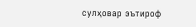сулҳовар эътироф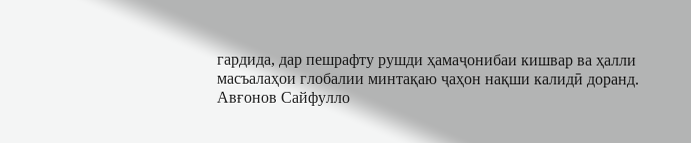гардида, дар пешрафту рушди ҳамаҷонибаи кишвар ва ҳалли масъалаҳои глобалии минтақаю ҷаҳон нақши калидӣ доранд.
Авғонов Сайфулло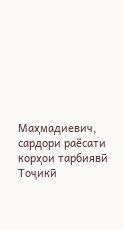Маҳмадиевич, сардори раёсати корҳои тарбиявӣ
Тоҷикӣ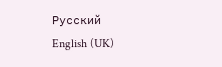Русский
English (UK)